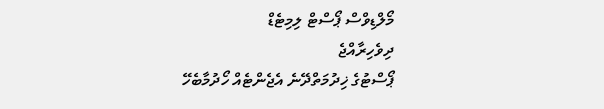މޯލްޑިވްސް ޕޯސްޓް ލިމިޓެޑް
ދިވެހިރާއްޖެ
ޕޯސްޓުގެ ޚިދުމަތްދޭނެ އެޖެންޓެއް ހޯދުމާބެހޭ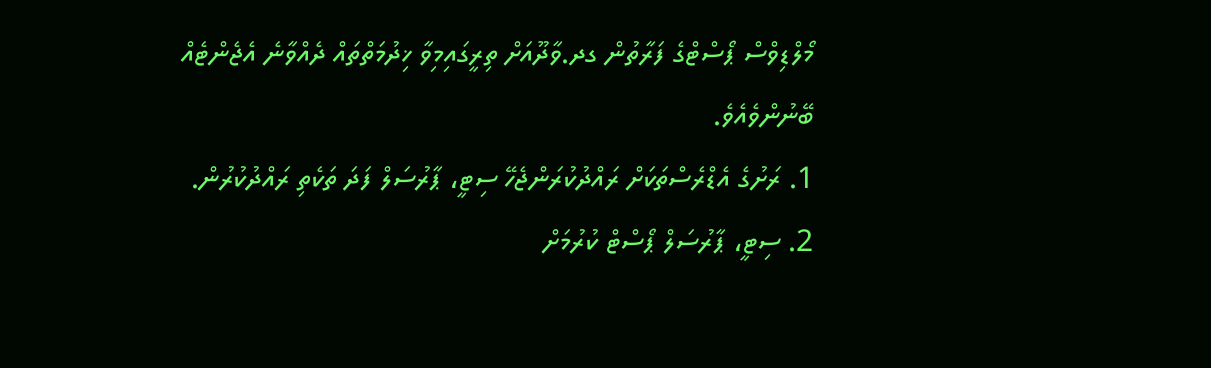މޯލްޑިވްސް ޕޯސްޓްގެ ފަރާތުން ގދ.ވާދޫއަށް ތިރީގައިމިވާ ޚިދުމަތްތައް ދެއްވާނެ އެޖެންޓެއް ބޭނުންވެއެވެ.
1. ރަށުގެ އެޑްރެސްތަކަށް ރައްދުކުރަންޖެހޭ ސިޓީ، ޕާރުސަލް ފަދަ ތަކެތި ރައްދުކުރުން.
2. ސިޓީ، ޕާރުސަލް ޕޯސްޓް ކުރުމަށް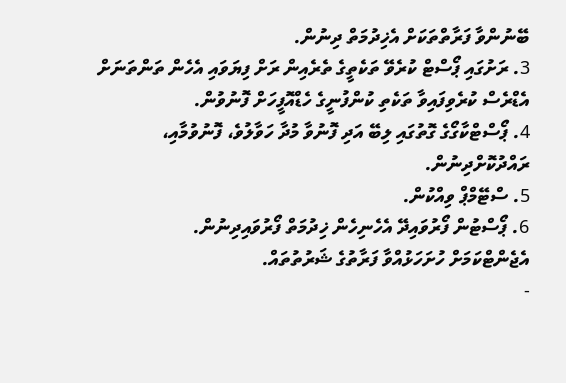ބޭނުންވާ ފަރާތްތަކަށް އެޚިދުމަތް ދިނުން.
3. ރަށުގައި ޕޯސްޓް ކުރެވޭ ތަކެތީގެ ތެރެއިން ރަށް ފިޔަވައި އެހެން ތަންތަނަށް އެޑްރެސް ކުރެވިފައިވާ ތަކެތި ކުންފުނީގެ ހެޑްއޮފީހަށް ފޮނުވުން.
4. ޕޯސްޓްކާގޯގެ ގޮތުގައި ލިބޭ އަދި ފޮނުވާ މުދާ ހަވާލުވެ، ފޮނުވުމާއި، ރައްދުކޮށްދިނުން.
5. ސްޓޭމްޕް ވިއްކުން.
6. ޕޯސްޓުން ފޯރުވައިދޭ އެހެނިހެން ޚިދުމަތް ފޯރުވައިދިނުން.
އެޖެންޓްކަމަށް ހުށަހަޅުއްވާ ފަރާތުގެ ޝަރުތުތައް.
-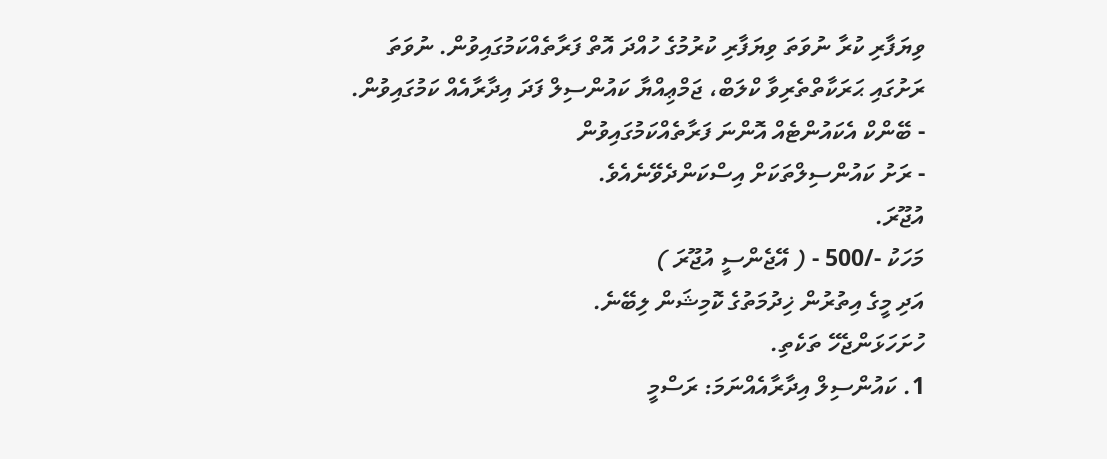ވިޔަފާރި ކުރާ ނުވަތަ ވިޔަފާރި ކުރުމުގެ ހުއްދަ އޮތް ފަރާތެއްކަމުގައިވުން. ނުވަތަ ރަށުގައި ޙަރަކާތްތެރިވާ ކްލަބް، ޖަމްޢިއްޔާ ކައުންސިލް ފަދަ އިދާރާއެއް ކަމުގައިވުން.
- ބޭންކް އެކައުންޓެއް އޮންނަ ފަރާތެއްކަމުގައިވުން
- ރަށު ކައުންސިލްތަކަށް އިސްކަންދެވޭނެއެވެ.
އުޖޫރަ.
މަހަކު -/500 - ( އޭޖެންސީ އުޖޫރަ )
އަދި މީގެ އިތުރުން ޚިދުމަތުގެ ކޮމިޝަން ލިބޭނެ.
ހުށަހަޅަންޖެހޭ ތަކެތި.
1. ކައުންސިލް އިދާރާއެއްނަމަ: ރަސްމީ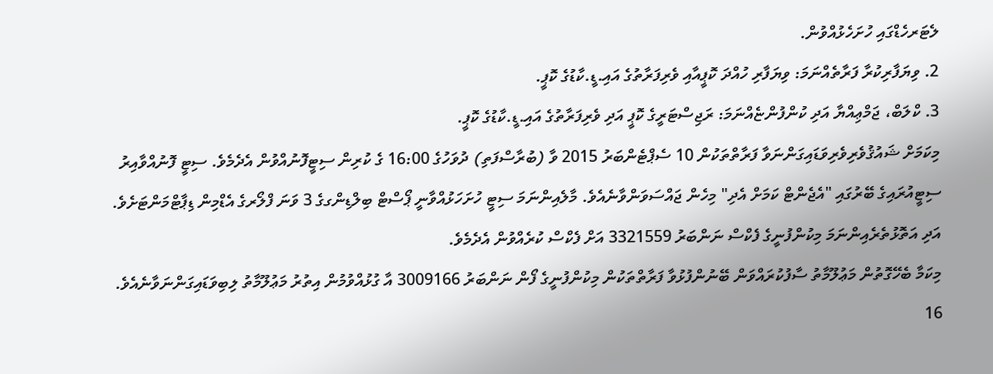ލެޓަރހެޑްގައި ހުށަހެޅުއްވުން.
2. ވިޔަފާރިކުރާ ފަރާތެއްނަމަ: ވިޔަފާރި ހުއްދަ ކޮޕީއާއި ވެރިފަރާތުގެ އައި.ޑީ.ކާޑުގެ ކޮޕީ.
3. ކްލަބް، ޖަމްޢިއްޔާ އަދި ކުންފުންޏެއްނަމަ: ރަޖިސްޓަރީގެ ކޮޕީ އަދި ވެރިފަރާތުގެ އައި.ޑީ.ކާޑުގެ ކޮޕީ.
މިކަމަށް ޝައުޤުވެރިވެރިވަޑައިގަންނަވާ ފަރާތްތަކުން 10 ސެޕްޓެންބަރު 2015 ވާ (ބުރާސްފަތި) ދުވަހުގެ 16:00 ގެ ކުރިން ސިޓީފޮނުއްވުން އެދެމެވެ. ސިޓީ ފޮނުއްވާއިރު ސިޓީއުރައިގެ ބޭރުގައި "އެޖެންޓް ކަމަށް އެދި" މިހެން ޖައްސަވަންވާނެއެވެ. މާލެއިންނަމަ ސިޓީ ހުށަހަޅުއްވާނީ ޕޯސްޓް ބިލްޑިންގގެ 3 ވަނަ ފްލޯރގެ އެޑްމިން ޑިޕާޓްމަންޓަށެވެ. އަދި އަތޮޅުތެރެއިންނަމަ މިކުންފުނީގެ ފެކްސް ނަންބަރު 3321559 އަށް ފެކްސް ކުރެއްވުން އެދެމެވެ.
މިކަމާ ބެހޭގޮތުން މަޢުލޫމާތު ސާފުކުރައްވަން ބޭނުންފުޅުވާ ފަރާތްތަކުން މިކުންފުނީގެ ފޯން ނަންބަރު 3009166 އާ ގުޅުއްވުމުން އިތުރު މަޢުލޫމާތު ލިބިވަޑައިގަންނަވާނެއެވެ.
16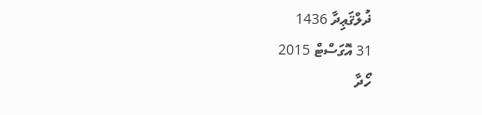ޛުލްޤަޢިދާ 1436
31 އޮގަސްޓް 2015
ހޯދާ